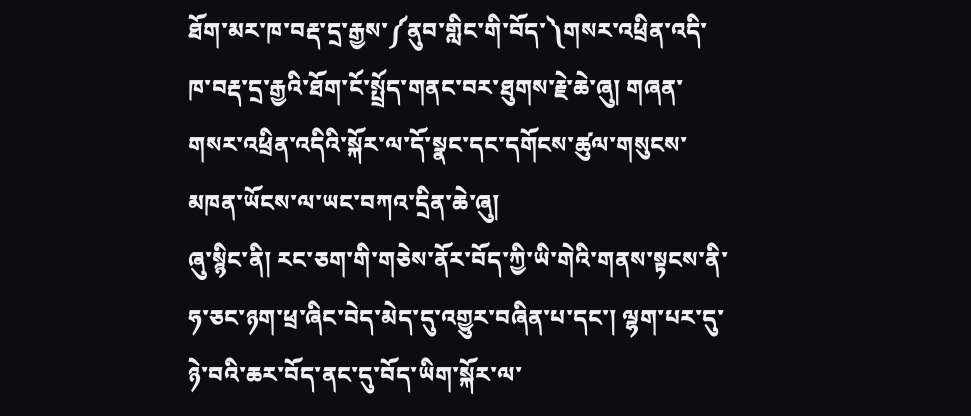ཐོག་མར་ཁ་བརྡ་དྲ་རྒྱས་༼ནུབ་གླིང་གི་བོད་༽གསར་འཕྲིན་འདི་ཁ་བརྡ་དྲ་རྒྱའི་ཐོག་ངོ་སྤྲོད་གནང་བར་ཐུགས་རྗེ་ཆེ་ཞུ། གཞན་གསར་འཕྲིན་འདིའི་སྐོར་ལ་དོ་སྣང་དང་དགོངས་ཚུལ་གསུངས་མཁན་ཡོངས་ལ་ཡང་བཀའ་དྲིན་ཆེ་ཞུ།
ཞུ་སྙིང་ནི། རང་ཅག་གི་གཅེས་ནོར་བོད་ཀྱི་ཡི་གེའི་གནས་སྟངས་ནི་ཧ་ཅང་ཉག་ཕྲ་ཞིང་བེད་མེད་དུ་འགྱུར་བཞིན་པ་དང་། ལྷག་པར་དུ་ཉེ་བའི་ཆར་བོད་ནང་དུ་བོད་ཡིག་སྐོར་ལ་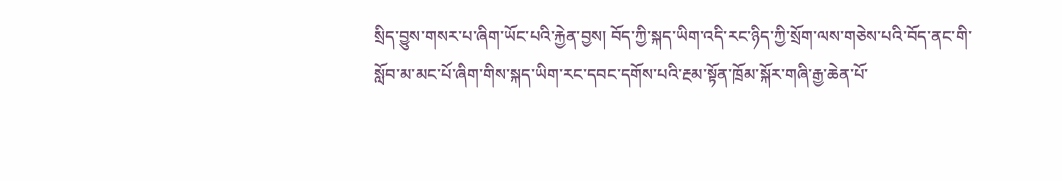སྲིད་བྱུས་གསར་པ་ཞིག་ཡོང་པའི་རྐྱེན་བྱས། བོད་ཀྱི་སྐད་ཡིག་འདི་རང་ཉིད་ཀྱི་སྲོག་ལས་གཅེས་པའི་བོད་ནང་གི་སློབ་མ་མང་པོ་ཞིག་གིས་སྐད་ཡིག་རང་དབང་དགོས་པའི་རྔམ་སྟོན་ཁྲོམ་སྐོར་གཞི་རྒྱ་ཆེན་པོ་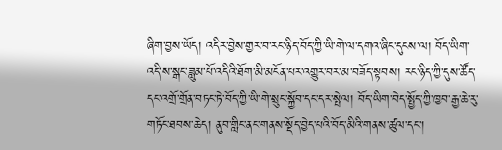ཞིག་བྱས་ཡོད། འདིར་བྱེས་གྱར་བ་རང་ཉིད་བོད་ཀྱི་ཡི་གེ་ལ་དགའ་ཞིང་དུངས་ལ། བོད་ཡིག་འདི་ས་སྒང་ཟླུམ་པོ་འདིའི་ཐོག་མི་མངོན་པར་འགྱུར་བར་མ་བཟོད་སྟབས། རང་ཉིད་ཀྱི་དུས་ཚོད་དང་འགྲོ་གྲོན་བཏང་ཏེ་བོད་ཀྱི་ཡི་གེ་སྲུང་སྐྱོབ་དང་དར་སྤེལ། བོད་ཡིག་བེད་སྤྱོད་ཀྱི་ཁྱབ་རྒྱ་ཆེ་རུ་གཏོང་ཐབས་ཆེད། ནུབ་གླིང་ནང་གནས་སྡོད་བྱེད་པའི་བོད་མིའི་གནས་ཚུལ་དང་།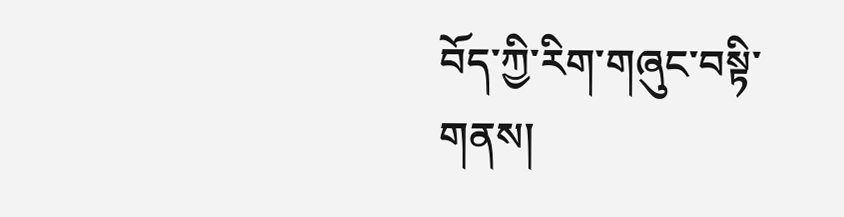བོད་ཀྱི་རིག་གཞུང་བསྟི་གནས།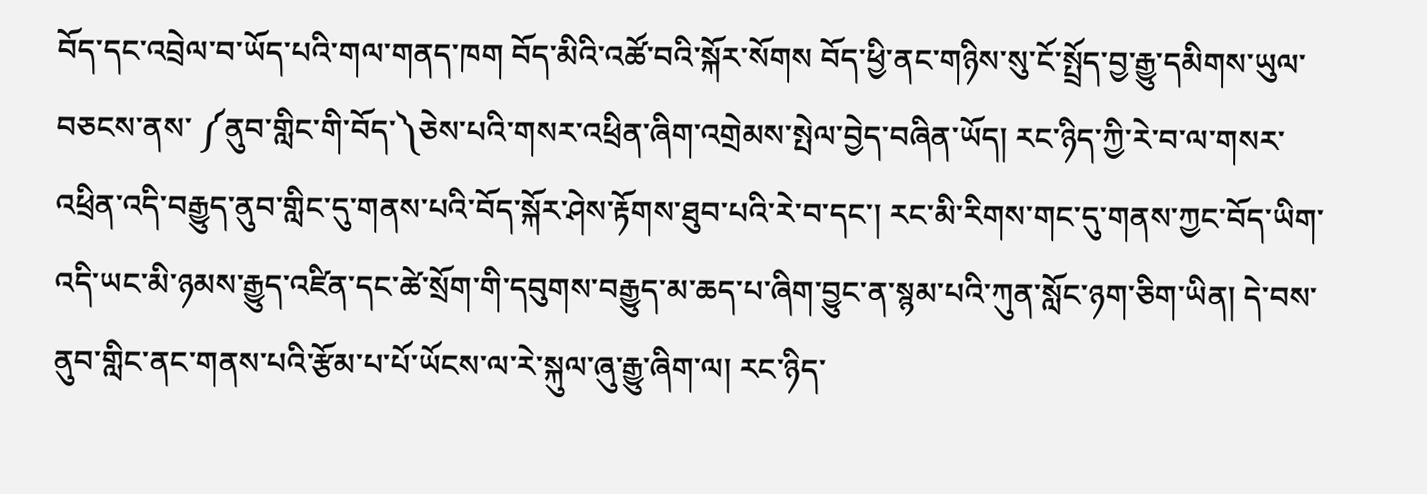བོད་དང་འབྲེལ་བ་ཡོད་པའི་གལ་གནད་ཁག བོད་མིའི་འཚོ་བའི་སྐོར་སོགས བོད་ཕྱི་ནང་གཉིས་སུ་ངོ་སྤྲོད་བྱ་རྒྱུ་དམིགས་ཡུལ་བཅངས་ནས་ ༼ནུབ་གླིང་གི་བོད་༽ཅེས་པའི་གསར་འཕྲིན་ཞིག་འགྲེམས་སྤེལ་བྱེད་བཞིན་ཡོད། རང་ཉིད་ཀྱི་རེ་བ་ལ་གསར་འཕྲིན་འདི་བརྒྱུད་ནུབ་གླིང་དུ་གནས་པའི་བོད་སྐོར་ཤེས་རྟོགས་ཐུབ་པའི་རེ་བ་དང་། རང་མི་རིགས་གང་དུ་གནས་ཀྱང་བོད་ཡིག་འདི་ཡང་མི་ཉམས་རྒྱུད་འཛིན་དང་ཚེ་སྲོག་གི་དབུགས་བརྒྱུད་མ་ཆད་པ་ཞིག་བྱུང་ན་སྙམ་པའི་ཀུན་སློང་ཉག་ཅིག་ཡིན། དེ་བས་ནུབ་གླིང་ནང་གནས་པའི་རྩོམ་པ་པོ་ཡོངས་ལ་རེ་སྐུལ་ཞུ་རྒྱུ་ཞིག་ལ། རང་ཉིད་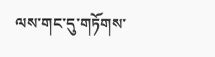ལས་གང་དུ་གཏོགས་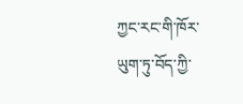ཀྱང་རང་གི་ཁོར་ཡུག་ཏུ་བོད་ཀྱི་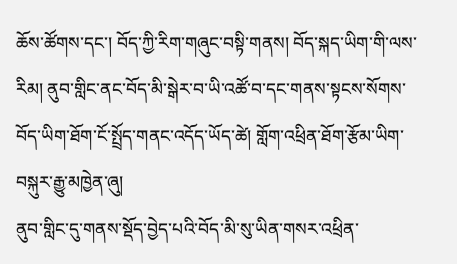ཆོས་ཚོགས་དང་། བོད་ཀྱི་རིག་གཞུང་བསྟི་གནས། བོད་སྐད་ཡིག་གི་ལས་རིམ། ནུབ་གླིང་ནང་བོད་མི་སྒེར་བ་ཡི་འཚོ་བ་དང་གནས་སྟངས་སོགས་བོད་ཡིག་ཐོག་ངོ་སྤྲོད་གནང་འདོད་ཡོད་ཚེ། གློག་འཕྲིན་ཐོག་རྩོམ་ཡིག་བསྐུར་རྒྱུ་མཁྱེན་ཞུ།
ནུབ་གླིང་དུ་གནས་སྡོད་བྱེད་པའི་བོད་མི་སུ་ཡིན་གསར་འཕྲིན་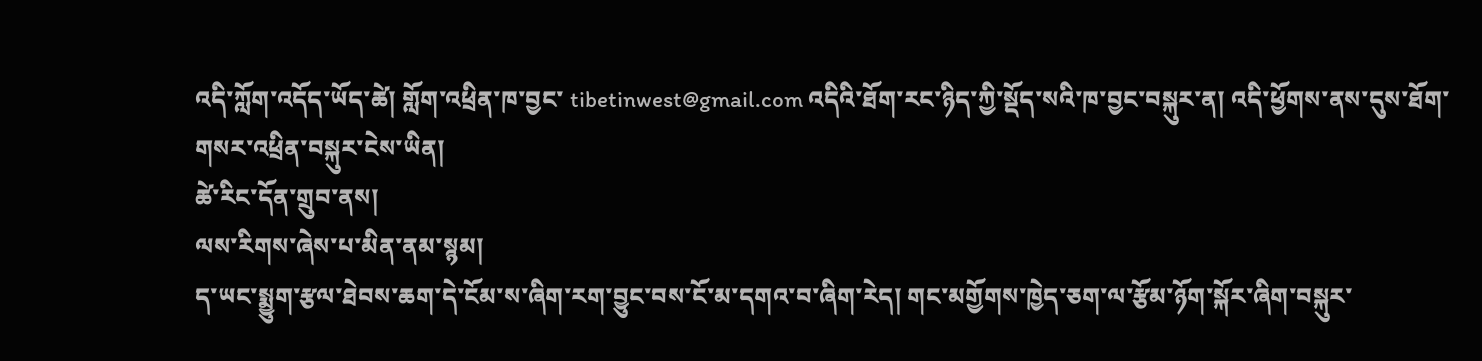འདི་ཀློག་འདོད་ཡོད་ཚེ། གློག་འཕྲིན་ཁ་བྱང་ tibetinwest@gmail.com འདིའི་ཐོག་རང་ཉིད་ཀྱི་སྡོད་སའི་ཁ་བྱང་བསྐུར་ན། འདི་ཕྱོགས་ནས་དུས་ཐོག་གསར་འཕྲིན་བསྐུར་ངེས་ཡིན།
ཚེ་རིང་དོན་གྲུབ་ནས།
ལས་རིགས་ཞེས་པ་མིན་ནམ་སྙམ།
ད་ཡང་སྨྱུག་རྩལ་ཐེབས་ཆག་དེ་ངོམ་ས་ཞིག་རག་བྱུང་བས་ངོ་མ་དགའ་བ་ཞིག་རེད། གང་མགྱོགས་ཁྱེད་ཅག་ལ་རྩོམ་ཉོག་སྐོར་ཞིག་བསྐུར་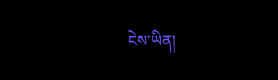ངེས་ཡིན།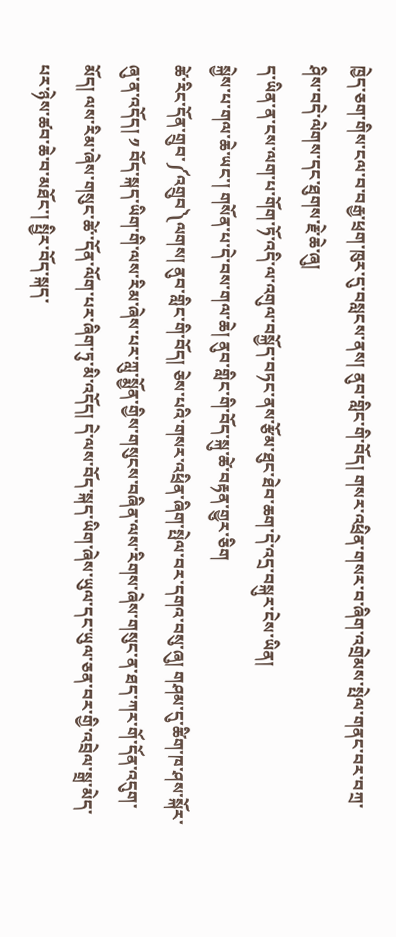ཁྱེད་ཅག་གིས་ངལ་བ་བརྒྱ་ཕྲག་ཁུར་དུ་བསླངས་ནས། ནུབ་གླིང་གི་བོད། གསར་འཕྲིན་གསར་བ་ཞིག་འགྲེམས་སྤེལ་གནང་བར་བཀྲ་ཤིས་བདེ་ལེགས་དང་ཐུགས་རྗེ་ཆེ་ཞུ།
ད་ཡིན་ན་ངས་ལག་པ་གོག་ཏོ་འདི་ལ་འགུལ་བསྐྱོད་བཏང་ནས་རྩོམ་ཐུང་ཐེབ་ཆག་དེ་འདྲ་བསྐུར་ངེས་ཡིན།
སྐྱེས་པ་གལ་ཆེ་ཡང་། གསོན་པ་དེ་བས་གལ་ཆེ། ནུབ་གླིང་གི་བོད་སྐུ་ཚེ་བརྟན་གྱུར་ཅིག
ཚེ་རིང་དོན་གྲུབ་༼འགྲུབ༽ལགས། ནུབ་གླིང་གི་བོད། ཅེས་པའི་གསར་འཕྲིན་ཞིག་སྤེལ་བར་དགའ་བསུ་ཞུ། གཤམ་དུ་ཚིག་ཁ་ཤས་སྐོར་ཞུ་ན་འདོད། ༡ བོད་སྐད་ཡིག་གི་ལས་རིམ་ཞེས་པར་ཀླུ་སྨྱོན་གྱིས་གསུངས་བཞིན་ལས་རིགས་ཞེས་གསུང་ན་ཐད་ཀར་གོ་དོན་འདུག་མོད། ལས་རིམ་ཞེས་གསུང་ཚེ་་དོན་ལོག་པར་ཞིག་ཏུ་མི་འདོད། དེ་ལས་བོད་སྐད་ཡིག་ཞེས་ཡུལ་དང་ཡུལ་ཅན་བར་གྱི་འབྲེལ་སྒྲ་མེད་པར་ཉེས་ཚབ་ཆེ་བ་མཐོང་། སྤྱིར་བོད་སྐད་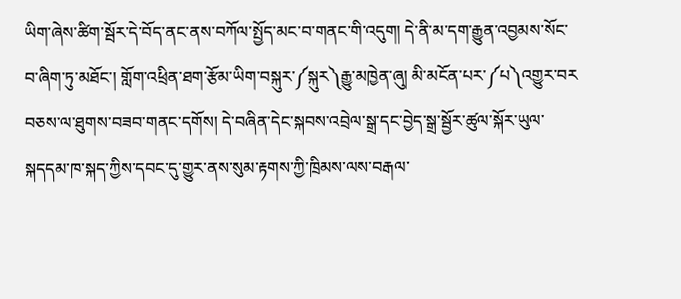ཡིག་ཞེས་ཚིག་སྦོར་དེ་བོད་ནང་ནས་བཀོལ་སྤྱོད་མང་བ་གནང་གི་འདུག། དེ་ནི་མ་དག་རྒྱུན་འབྱམས་སོང་བ་ཞིག་ཏུ་མཐོང་། གློག་འཕྲིན་ཐག་རྩོམ་ཡིག་བསྐུར་༼སྐུར༽རྒྱུ་མཁྱེན་ཞུ། མི་མངོན་པར་༼པ༽འགྱུར་བར བཅས་ལ་ཐུགས་བཟབ་གནང་དགོས། དེ་བཞིན་དེང་སྐབས་འབྲེལ་སྒྲ་དང་བྱེད་སྒྲ་སྦྱོར་ཚུལ་སྐོར་ཡུལ་སྐདདམ་ཁ་སྐད་ཀྱིས་དབང་དུ་གྱུར་ནས་སུམ་རྟགས་ཀྱི་ཁྲིམས་ལས་བརྒལ་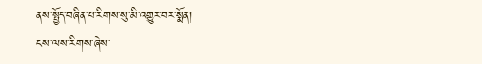ནས་སྤྱོད་བཞིན་པ་རིགས་སུ་མི་འགྱུར་བར་སྨོན།
ངས་ལས་རིགས་ཞེས་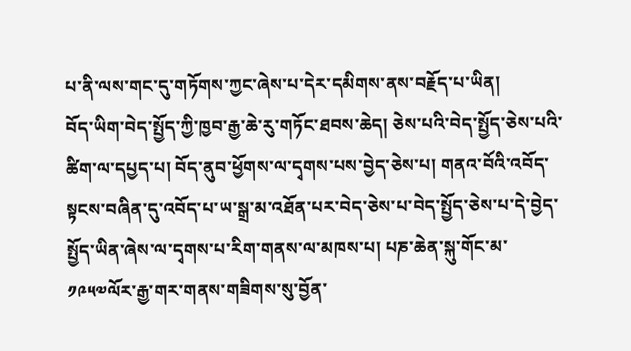པ་ནི་ལས་གང་དུ་གཏོགས་ཀྱང་ཞེས་པ་དེར་དམིགས་ནས་བརྗོད་པ་ཡིན།
བོད་ཡིག་བེད་སྤྱོད་ཀྱི་ཁྱབ་རྒྱ་ཆེ་རུ་གཏོང་ཐབས་ཆེད། ཅེས་པའི་བེད་སྤྱོད་ཅེས་པའི་ཚིག་ལ་དཔྱད་པ། བོད་ནུབ་ཕྱོགས་ལ་དྭགས་པས་བྱེད་ཅེས་པ། གནའ་བོའི་འབོད་སྟངས་བཞིན་དུ་འབོད་པ་ཡ་སྒྲ་མ་འཐོན་པར་བེད་ཅེས་པ་བེད་སྤྱོད་ཅེས་པ་དེ་བྱེད་སྤྱོད་ཡིན་ཞེས་ལ་དྭགས་པ་རིག་གནས་ལ་མཁས་པ། པཎ་ཆེན་སྐུ་གོང་མ་༡༩༥༧ལོར་རྒྱ་གར་གནས་གཟིགས་སུ་བྱོན་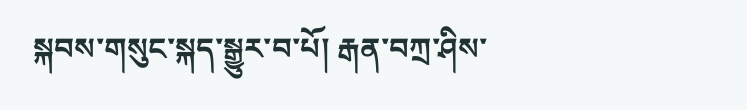སྐབས་གསུང་སྐད་སྒྱུར་བ་པོ། རྒན་བཀྲ་ཤིས་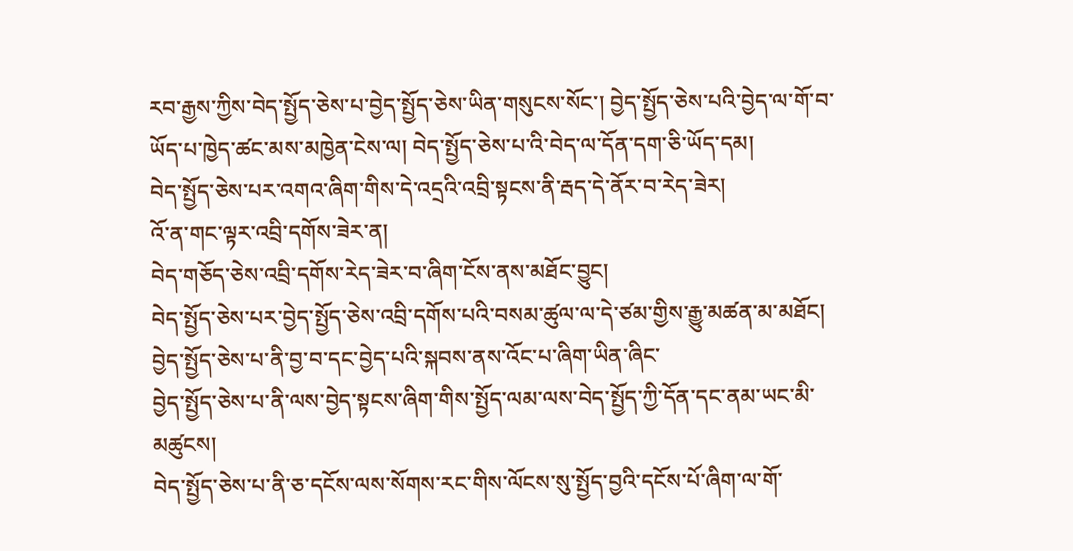རབ་རྒྱས་ཀྱིས་བེད་སྤྱོད་ཅེས་པ་བྱེད་སྤྱོད་ཅེས་ཡིན་གསུངས་སོང་། བྱེད་སྤྱོད་ཅེས་པའི་བྱེད་ལ་གོ་བ་ཡོད་པ་ཁྱེད་ཚང་མས་མཁྱེན་ངེས་ལ། བེད་སྤྱོད་ཅེས་པ་འི་བེད་ལ་དོན་དག་ཅི་ཡོད་དམ།
བེད་སྤྱོད་ཅེས་པར་འགའ་ཞིག་གིས་དེ་འདྲའི་འབྲི་སྟངས་ནི་རྦད་དེ་ནོར་བ་རེད་ཟེར།
འོ་ན་གང་ལྟར་འབྲི་དགོས་ཟེར་ན།
བེད་གཅོད་ཅེས་འབྲི་དགོས་རེད་ཟེར་བ་ཞིག་ངོས་ནས་མཐོང་བྱུང།
བེད་སྤྱོད་ཅེས་པར་བྱེད་སྤྱོད་ཅེས་འབྲི་དགོས་པའི་བསམ་ཚུལ་ལ་དེ་ཙམ་གྱིས་རྒྱུ་མཚན་མ་མཐོང།
བྱེད་སྤྱོད་ཅེས་པ་ནི་བྱ་བ་དང་བྱེད་པའི་སྐབས་ནས་འོང་པ་ཞིག་ཡིན་ཞིང་
བྱེད་སྤྱོད་ཅེས་པ་ནི་ལས་བྱེད་སྟངས་ཞིག་གིས་སྤྱོད་ལམ་ལས་བེད་སྤྱོད་ཀྱི་དོན་དང་ནམ་ཡང་མི་མཚུངས།
བེད་སྤྱོད་ཅེས་པ་ནི་ཅ་དངོས་ལས་སོགས་རང་གིས་ལོངས་སུ་སྤྱོད་བྱའི་དངོས་པོ་ཞིག་ལ་གོ་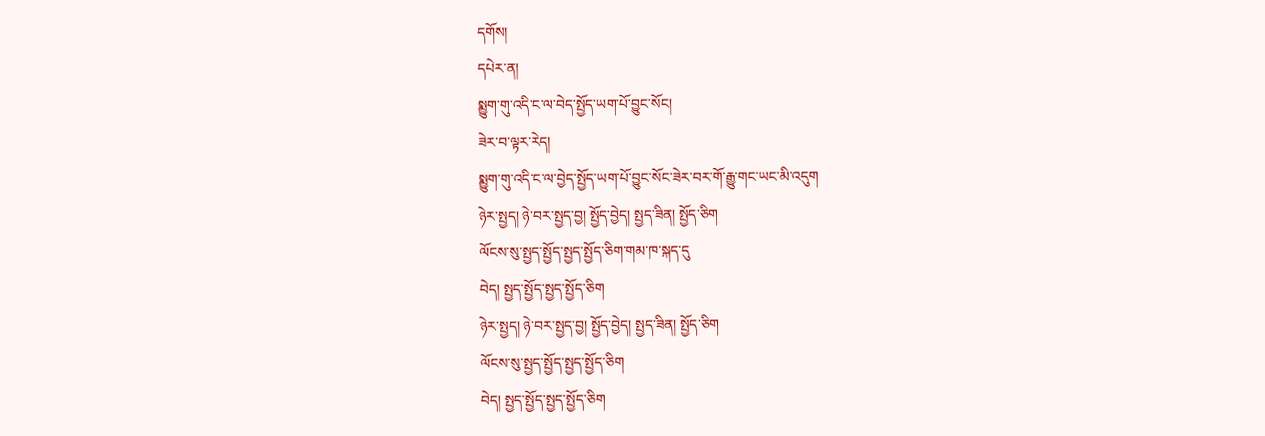དགོས།
དཔེར་ན།
སྨྱུག་གུ་འདི་ང་ལ་བེད་སྤྱོད་ཡག་པོ་བྱུང་སོང།
ཟེར་བ་ལྟར་རེད།
སྨྱུག་གུ་འདི་ང་ལ་བྱེད་སྤྱོད་ཡག་པོ་བྱུང་སོང་ཟེར་བར་གོ་རྒྱུ་གང་ཡང་མི་འདུག
ཉེར་སྤྱད། ཉེ་བར་སྤྱད་བྱ། སྤྱོད་བྱེད། སྤྱད་ཟིན། སྤྱོད་ཅིག
ལོངས་སུ་སྤྱད་སྤྱོད་སྤྱད་སྤྱོད་ཅིག་གམ་ཁ་སྐད་དུ
བེད། སྤྱད་སྤྱོད་སྤྱད་སྤྱོད་ཅིག
ཉེར་སྤྱད། ཉེ་བར་སྤྱད་བྱ། སྤྱོད་བྱེད། སྤྱད་ཟིན། སྤྱོད་ཅིག
ལོངས་སུ་སྤྱད་སྤྱོད་སྤྱད་སྤྱོད་ཅིག
བེད། སྤྱད་སྤྱོད་སྤྱད་སྤྱོད་ཅིག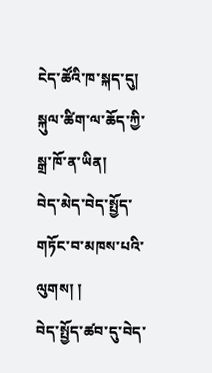ངེད་ཚོའི་ཁ་སྐད་དུ། སྐུལ་ཚིག་ལ་ཆོད་ཀྱི་སྒྲ་ཁོ་ན་ཡིན།
བེད་མེད་བེད་སྤྱོད་གཏོང་བ་མཁས་པའི་ལུགས། །
བེད་སྤྱོད་ཚབ་དུ་བེད་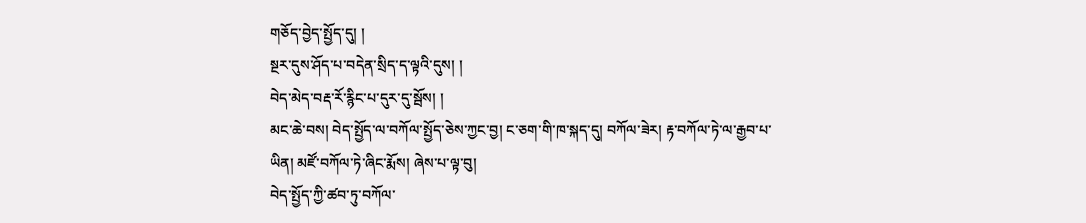གཅོད་བྱེད་སྤྱོད་དུ། །
སྔར་དུས་ཤོད་པ་བདེན་སྲིད་ད་ལྟའི་དུས། །
བེད་མེད་བརྡ་རོ་རྙིང་པ་དུར་དུ་སྦོས། །
མང་ཆེ་བས། བེད་སྤྱོད་ལ་བཀོལ་སྤྱོད་ཅེས་ཀྱང་བྱ། ང་ཅག་གི་ཁ་སྐད་དུ། བཀོལ་ཟེར། རྟ་བཀོལ་ཏེ་ལ་རྒྱབ་པ་ཡིན། མཛོ་བཀོལ་ཏེ་ཞིང་རྨོས། ཞེས་པ་ལྟ་བུ།
བེད་སྤྱོད་ཀྱི་ཚབ་ཏུ་བཀོལ་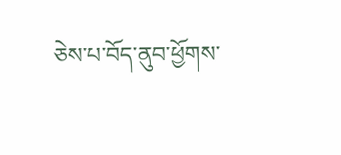ཅེས་པ་བོད་ནུབ་ཕྱོགས་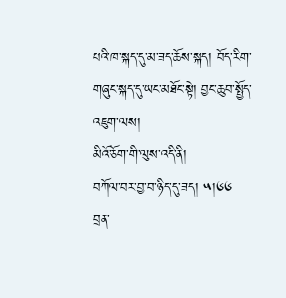པའི་ཁ་སྐད་དུ་མ་ཟད་ཆོས་སྐད། བོད་རིག་གཞུང་སྐད་དུ་ཡང་མཐོང་སྟེ། བྱང་ཆུབ་སྤྱོད་འཇུག་ལས།
མིའོ་ཅོག་གི་ལུས་འདི་ནི།
བཀོལ་བར་བྱ་བ་ཉིད་དུ་ཟད། ༥།༦༦
བྲན་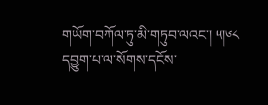གཡོག་བཀོལ་ཏུ་མི་གཏུབ་ལའང་། ༥།༦༨
དབྱུག་པ་ལ་སོགས་དངོས་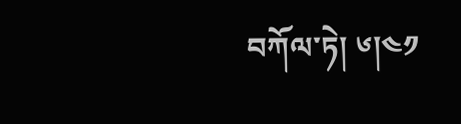བཀོལ་ཏེ། ༦།༤༡